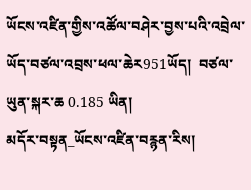ཡོངས་འཛིན་གྱིས་འཚོལ་བཤེར་བྱས་པའི་འབྲེལ་ཡོད་བཙལ་འབྲས་ཕལ་ཆེར951ཡོད།  བཙལ་ཡུན་སྐར་ཆ 0.185 ཡིན།
མདོར་བསྟན_ཡོངས་འཛིན་བརྙན་རིས།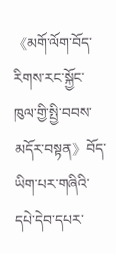《མགོ་ལོག་བོད་རིགས་རང་སྐྱོང་ཁུལ་གྱི་སྤྱི་བབས་མདོར་བསྟན》བོད་ཡིག་པར་གཞིའི་དཔེ་དེབ་དཔར་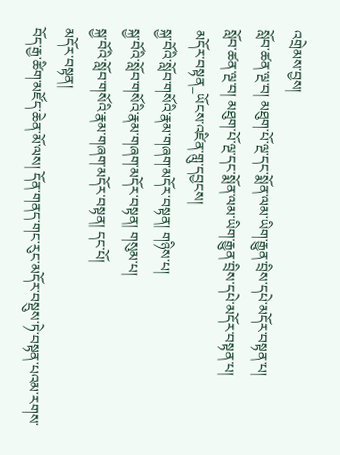འགྲེམས་བྱས།
སློབ་ཚན་ལྔ་བ། མཐུག་པོ་ལྔ་དང་སྨོན་ལམ་ཡིག་རྒྱུན་བྲིས་དཔེ་མདོར་བསྟན་པ།
སློབ་ཚན་ལྔ་བ། མཐུག་པོ་ལྔ་དང་སྨོན་ལམ་ཡིག་རྒྱུན་བྲིས་དཔེ་མདོར་བསྟན་པ།
མདོར་བསྟན_ཡོངས་འཛིན་གླུ་དབྱངས།
སྐྱ་བོའི་སློབ་གསོའི་རྣམ་གཞག་མདོར་བསྟན། གཉིས་པ།
སྐྱ་བོའི་སློབ་གསོའི་རྣམ་གཞག་མདོར་བསྟན། གསུམ་པ།
སྐྱ་བོའི་སློབ་གསོའི་རྣམ་གཞག་མདོར་བསྟན། དང་པོ།
མདོར་བསྟན།
བོད་རྒྱ་ཚིག་མཛོད་ཆེན་མོ་ལས། དོན་གནད་གང་རུང་མདོར་བསྡུས་ཏེ་བསྟན་པའམ་རགས་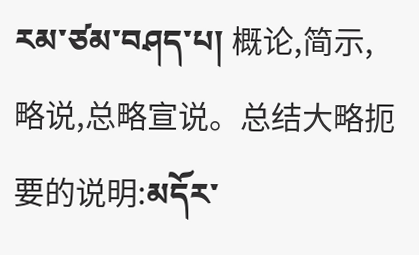རམ་ཙམ་བཤད་པ། 概论,简示,略说,总略宣说。总结大略扼要的说明:མདོར་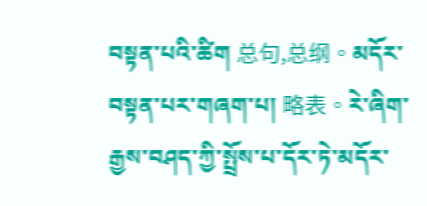བསྟན་པའི་ཚིག 总句,总纲。མདོར་བསྟན་པར་གཞག་པ། 略表。རེ་ཞིག་རྒྱས་བཤད་ཀྱི་སྤྲོས་པ་དོར་ཏེ་མདོར་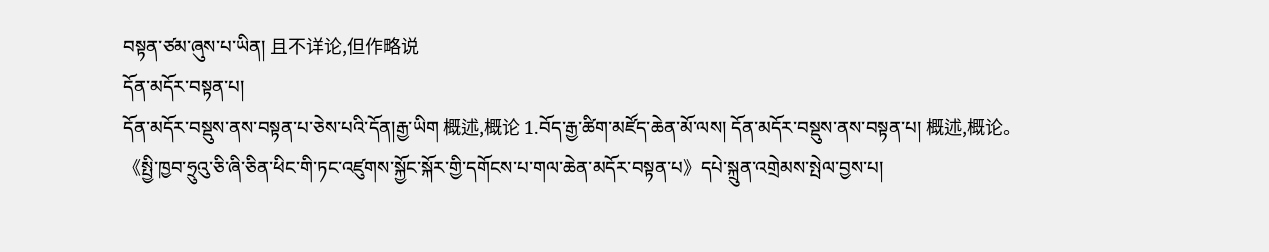བསྟན་ཙམ་ཞུས་པ་ཡིན། 且不详论,但作略说
དོན་མདོར་བསྟན་པ།
དོན་མདོར་བསྡུས་ནས་བསྟན་པ་ཅེས་པའི་དོན།རྒྱ་ཡིག 概述,概论 1.བོད་རྒྱ་ཚིག་མཛོད་ཆེན་མོ་ལས། དོན་མདོར་བསྡུས་ནས་བསྟན་པ། 概述,概论。
《སྤྱི་ཁྱབ་ཧྲུའུ་ཅི་ཞི་ཅིན་ཕིང་གི་ཏང་འཛུགས་སྐྱོང་སྐོར་གྱི་དགོངས་པ་གལ་ཆེན་མདོར་བསྟན་པ》དཔེ་སྐྲུན་འགྲེམས་སྤེལ་བྱས་པ།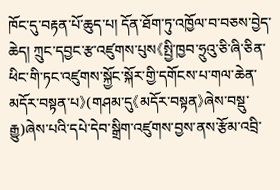ཁོང་དུ་བརྟན་པོ་ཆུད་པ། དོན་ཐོག་ཏུ་འཁྱོལ་བ་བཅས་བྱེད་ཆེད། ཀྲུང་དབྱང་རྩ་འཛུགས་པུས《སྤྱི་ཁྱབ་ཧྲུའུ་ཅི་ཞི་ཅིན་ཕིང་གི་ཏང་འཛུགས་སྐྱོང་སྐོར་གྱི་དགོངས་པ་གལ་ཆེན་མདོར་བསྟན་པ》(གཤམ་དུ《མདོར་བསྟན》ཞེས་བསྡུ་རྒྱུ)ཞེས་པའི་དཔེ་དེབ་སྒྲིག་འཛུགས་བྱས་ནས་རྩོམ་འབྲི་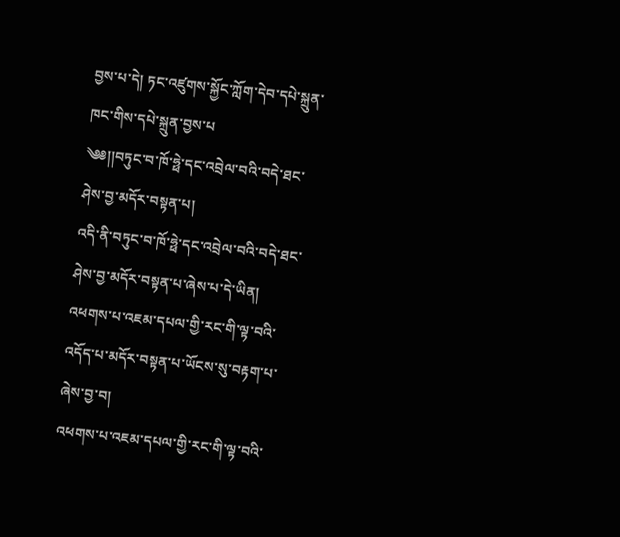བྱས་པ་དེ། ཏང་འཛུགས་སྐྱོང་ཀློག་དེབ་དཔེ་སྐྲུན་ཁང་གིས་དཔེ་སྐྲུན་བྱས་པ
༄༅།།བཏུང་བ་ཁོ་ཧྥེ་དང་འབྲེལ་བའི་བདེ་ཐང་ཤེས་བྱ་མདོར་བསྟན་པ།
འདི་ནི་བཏུང་བ་ཁོ་ཧྥེ་དང་འབྲེལ་བའི་བདེ་ཐང་ཤེས་བྱ་མདོར་བསྟན་པ་ཞེས་པ་དེ་ཡིན།
འཕགས་པ་འཇམ་དཔལ་གྱི་རང་གི་ལྟ་བའི་འདོད་པ་མདོར་བསྟན་པ་ཡོངས་སུ་བརྟག་པ་ཞེས་བྱ་བ།
འཕགས་པ་འཇམ་དཔལ་གྱི་རང་གི་ལྟ་བའི་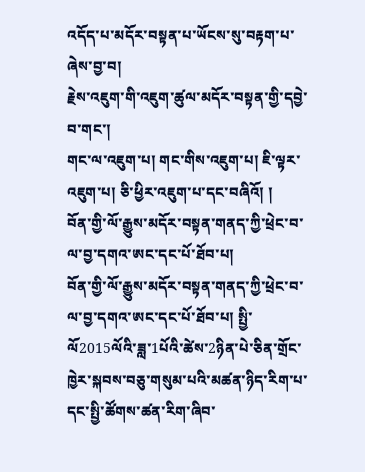འདོད་པ་མདོར་བསྟན་པ་ཡོངས་སུ་བརྟག་པ་ཞེས་བྱ་བ།
རྗེས་འཇུག་གི་འཇུག་ཚུལ་མདོར་བསྟན་གྱི་དབྱེ་བ་གང་།
གང་ལ་འཇུག་པ། གང་གིས་འཇུག་པ། ཇི་ལྟར་འཇུག་པ། ཅི་ཕྱིར་འཇུག་པ་དང་བཞིའོ། །
བོན་གྱི་ལོ་རྒྱུས་མདོར་བསྟན་གནད་ཀྱི་ཕྲེང་བ་ལ་བྱ་དགའ་ཨང་དང་པོ་ཐོབ་པ།
བོན་གྱི་ལོ་རྒྱུས་མདོར་བསྟན་གནད་ཀྱི་ཕྲེང་བ་ལ་བྱ་དགའ་ཨང་དང་པོ་ཐོབ་པ། སྤྱི་ལོ2015ལོའི་ཟླ་1པོའི་ཚེས་2ཉིན་པེ་ཅིན་གྲོང་ཁྱེར་སྐབས་བཅུ་གསུམ་པའི་མཚན་ཉིད་རིག་པ་དང་སྤྱི་ཚོགས་ཚན་རིག་ཞིབ་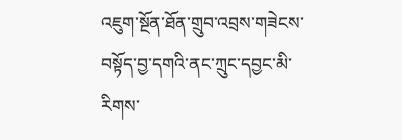འཇུག་སྔོན་ཐོན་གྲུབ་འབྲས་གཟེངས་བསྟོད་བྱ་དགའི་ནང་ཀྲུང་དབྱང་མི་རིགས་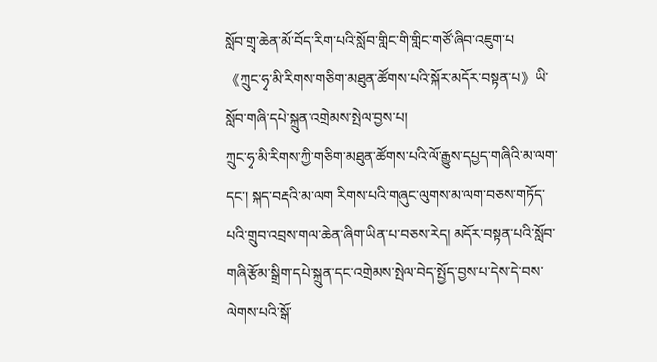སློབ་གྲྭ་ཆེན་མོ་བོད་རིག་པའི་སློབ་གླིང་གི་གླིང་གཙོ་ཞིབ་འཇུག་པ
《ཀྲུང་ཧྭ་མི་རིགས་གཅིག་མཐུན་ཚོགས་པའི་སྐོར་མདོར་བསྟན་པ》ཡི་སློབ་གཞི་དཔེ་སྐྲུན་འགྲེམས་སྤེལ་བྱས་པ།
ཀྲུང་ཧྭ་མི་རིགས་ཀྱི་གཅིག་མཐུན་ཚོགས་པའི་ལོ་རྒྱུས་དཔྱད་གཞིའི་མ་ལག་དང་། སྐད་བརྡའི་མ་ལག རིགས་པའི་གཞུང་ལུགས་མ་ལག་བཅས་གཏོད་པའི་གྲུབ་འབྲས་གལ་ཆེན་ཞིག་ཡིན་པ་བཅས་རེད། མདོར་བསྟན་པའི་སློབ་གཞི་རྩོམ་སྒྲིག་དཔེ་སྐྲུན་དང་འགྲེམས་སྤེལ་བེད་སྤྱོད་བྱས་པ་དེས་དེ་བས་ལེགས་པའི་སྒོ་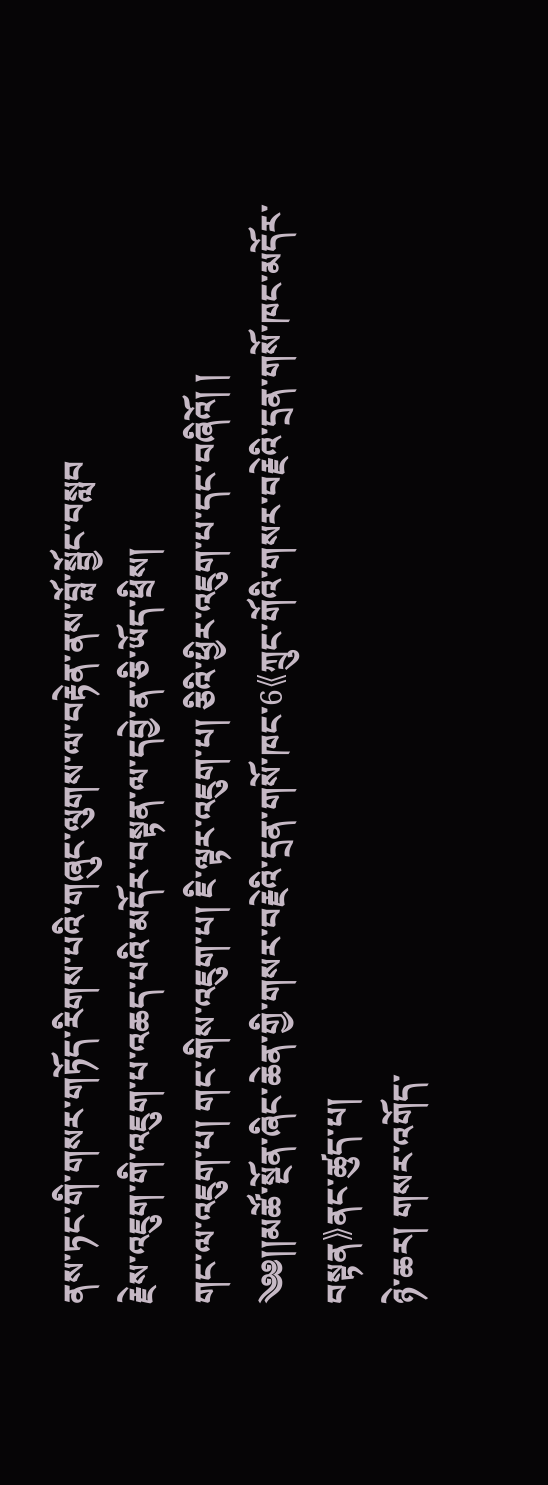ནས་ཏང་གི་གསར་གཏོད་རིགས་པའི་གཞུང་ལུགས་ལ་བརྟེན་ནས་བློ་སྦྱོང་བསླབ
རྗེས་འཇུག་གི་འཇུག་པ་འཆད་པའི་མདོར་བསྟན་ལ་དབྱེ་ན་ཅི་ཡོད་ཕྲིས།
གང་ལ་འཇུག་པ། གང་གིས་འཇུག་པ། ཇི་ལྟར་འཇུག་པ། ཅིའི་ཕྱིར་འཇུག་པ་དང་བཞིའོ། །
༄༅།།མཚོ་སྔོན་ཞིང་ཆེན་གྱི་གསར་བརྗེའི་དྲན་གསོ་ཁང་6《ཀྲུང་གོའི་གསར་བརྗེའི་དྲན་གསོ་ཁང་མདོར་བསྟན》ནང་ཚུད་པ།
ཉེ་ཆར། གསར་འགོད་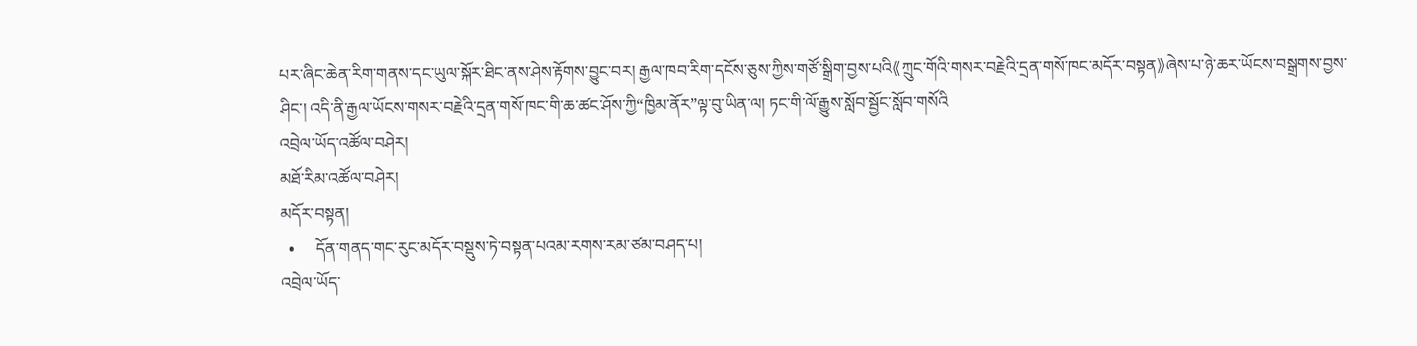པར་ཞིང་ཆེན་རིག་གནས་དང་ཡུལ་སྐོར་ཐིང་ནས་ཤེས་རྟོགས་བྱུང་བར། རྒྱལ་ཁབ་རིག་དངོས་ཅུས་ཀྱིས་གཙོ་སྒྲིག་བྱས་པའི《ཀྲུང་གོའི་གསར་བརྗེའི་དྲན་གསོ་ཁང་མདོར་བསྟན》ཞེས་པ་ཉེ་ཆར་ཡོངས་བསྒྲགས་བྱས་ཤིང་། འདི་ནི་རྒྱལ་ཡོངས་གསར་བརྗེའི་དྲན་གསོ་ཁང་གི་ཆ་ཚང་ཤོས་ཀྱི“ཁྱིམ་ནོར”ལྟ་བུ་ཡིན་ལ། ཏང་གི་ལོ་རྒྱུས་སློབ་སྦྱོང་སློབ་གསོའི
འབྲེལ་ཡོད་འཚོལ་བཤེར།
མཐོ་རིམ་འཚོལ་བཤེར།
མདོར་བསྟན།
  •     དོན་གནད་གང་རུང་མདོར་བསྡུས་ཏེ་བསྟན་པའམ་རགས་རམ་ཙམ་བཤད་པ།
འབྲེལ་ཡོད་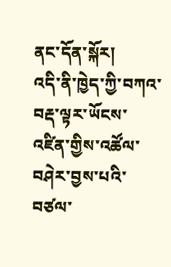ནང་དོན་སྐོར།
འདི་ནི་ཁྱེད་ཀྱི་བཀའ་བརྡ་ལྟར་ཡོངས་འཛིན་གྱིས་འཚོལ་བཤེར་བྱས་པའི་བཙལ་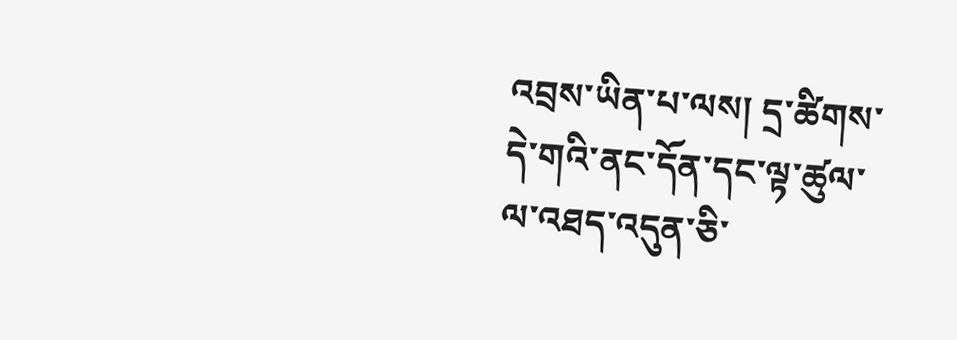འབྲས་ཡིན་པ་ལས། དྲ་ཚིགས་དེ་གའི་ནང་དོན་དང་ལྟ་ཚུལ་ལ་འཐད་འདུན་ཅི་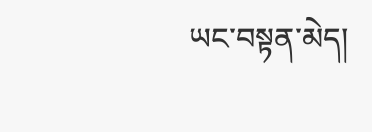ཡང་བསྟན་མེད།